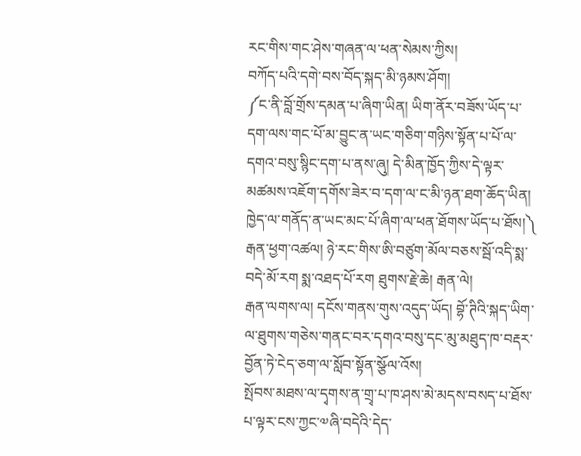རང་གིས་གང་ཤེས་གཞན་ལ་ཕན་སེམས་ཀྱིས།
བཀོད་པའི་དགེ་བས་བོད་སྐད་མི་ཉམས་ཤོག།
༼ང་ནི་བློ་གྲོས་དམན་པ་ཞིག་ཡིན། ཡིག་ནོར་བཟོས་ཡོད་པ་དག་ལས་གང་པོ་མ་བྱུང་ན་ཡང་གཅིག་གཉིས་སྟོན་པ་པོ་ལ་དགའ་བསུ་སྙིང་དག་པ་ནས་ཞུ། དེ་མིན་ཁྱོད་ཀྱིས་དེ་ལྟར་མཚམས་འཇོག་དགོས་ཟེར་བ་དག་ལ་ང་མི་ཉན་ཐག་ཆོད་ཡིན། ཁྱེད་ལ་གནོད་ན་ཡང་མང་པོ་ཞིག་ལ་ཕན་ཐོགས་ཡོད་པ་ཐོས།༽ རྒན་ཕྱག་འཚལ། ཉེ་རང་གིས་ཨི་བཙུག་མོལ་བཅས་སྦོ་འདི་སྨ་བདེ་མོ་རག སྨ་འཐད་པོ་རག ཐུགས་རྗེ་ཆེ། རྒན་ལེ།
རྒན་ལགས་ལ། དངོས་གནས་གུས་འདུད་ཡོད། བྷོ་ཊིའི་སྐད་ཡིག་ལ་ཐུགས་གཅེས་གནང་བར་དགའ་བསུ་དང་མུ་མཐུད་ཁ་བརྡར་བྱོན་ཏེ་ངེད་ཅག་ལ་སློབ་སྟོན་སྩོལ་འོས།
སྤོབས་མཐས་ལ་དྭགས་ན་གྲྭ་པ་ཁ་ཤས་མེ་མདས་བསད་པ་ཐོས་པ་ལྟར་ངས་ཀྱང་༧ཞི་བདེའི་དེད་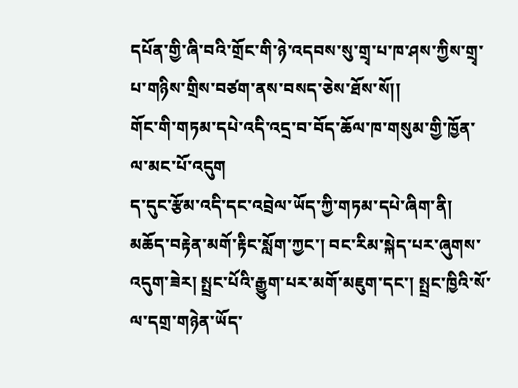དཔོན་གྱི་ཞི་བའི་གྲོང་གི་ཉེ་འདབས་སུ་གྲྭ་པ་ཁ་ཤས་ཀྱིས་གྲྭ་པ་གཉིས་གྲིས་བཙག་ནས་བསད་ཅེས་ཐོས་སོ།།
གོང་གི་གཏམ་དཔེ་འདི་འདྲ་བ་བོད་ཆོལ་ཁ་གསུམ་གྱི་ཁྱོན་ལ་མང་པོ་འདུག
ད་དུང་རྩོམ་འདི་དང་འབྲེལ་ཡོད་ཀྱི་གཏམ་དཔེ་ཞིག་ནི། མཆོད་བརྟེན་མགོ་རྟིང་སློག་ཀྱང་། བང་རིམ་སྐེད་པར་ཞུགས་འདུག་ཟེར། སྤྲང་པོའི་རྒྱུག་པར་མགོ་མཇུག་དང་། སྤྲང་ཁྱིའི་སོ་ལ་དགྲ་གཉེན་ཡོད་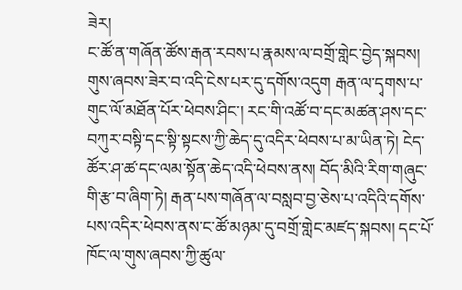ཟེར།
ང་ཚོ་ན་གཞོན་ཚོས་རྒན་རབས་པ་རྣམས་ལ་བགྲོ་གླེང་བྱེད་སྐབས། གུས་ཞབས་ཟེར་བ་འདི་ངེས་པར་དུ་དགོས་འདུག རྒན་ལ་དྭགས་པ་གུང་ལོ་མཐོན་པོར་ཕེབས་ཤིང་། རང་གི་འཚོ་བ་དང་མཚན་ཤས་དང་བཀུར་བསྟི་དང་སྟི་སྟངས་ཀྱི་ཆེད་དུ་འདིར་ཕེབས་པ་མ་ཡིན་ཏེ། ངེད་ཚོར་ཤ་ཚ་དང་ལམ་སྟོན་ཆེད་འདི་ཕེབས་ནས། བོད་མིའི་རིག་གཞུང་གི་རྩ་བ་ཞིག་ཏེ། རྒན་པས་གཞོན་ལ་བསླབ་བྱ་ཅེས་པ་འདིའི་དགོས་པས་འདིར་ཕེབས་ནས་ང་ཚོ་མཉམ་དུ་བགྲོ་གླེང་མཛད་སྐབས། དང་པོ་ཁོང་ལ་གུས་ཞབས་ཀྱི་ཚུལ་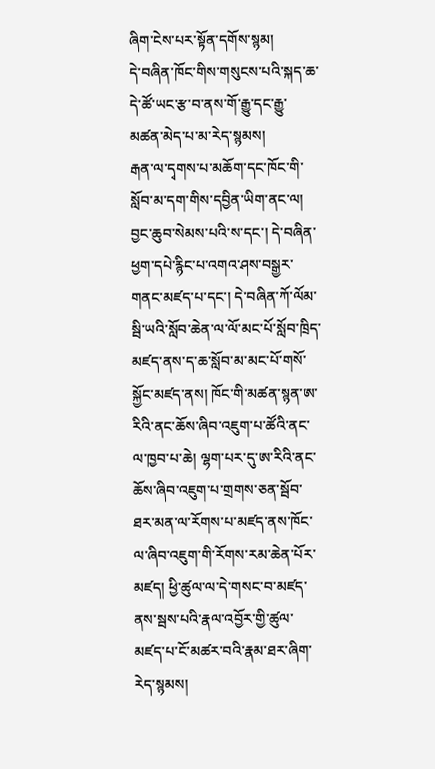ཞིག་ངེས་པར་སྟོན་དགོས་སྙམ།
དེ་བཞིན་ཁོང་གིས་གསུངས་པའི་སྐད་ཆ་དེ་ཚོ་ཡང་རྩ་བ་ནས་གོ་རྒྱུ་དང་རྒྱུ་མཚན་མེད་པ་མ་རེད་སྙམས།
རྒན་ལ་དྭགས་པ་མཆོག་དང་ཁོང་གི་སློབ་མ་དག་གིས་དབྱིན་ཡིག་ནང་ལ། བྱང་ཆུབ་སེམས་པའི་ས་དང་། དེ་བཞིན་ཕྱག་དཔེ་རྙིང་པ་འགའ་ཤས་བསྒྱར་གནང་མཛད་པ་དང་། དེ་བཞིན་ཀོ་ལོམ་སྦི་ཡའི་སློབ་ཆེན་ལ་ལོ་མང་པོ་སློབ་ཁྲིད་མཛད་ནས་ད་ཆ་སློབ་མ་མང་པོ་གསོ་སྐྱོང་མཛད་ནས། ཁོང་གི་མཚན་སྙན་ཨ་རིའི་ནང་ཆོས་ཞིབ་འཇུག་པ་ཚོའི་ནང་ལ་ཁྱབ་པ་ཆེ། ལྷག་པར་དུ་ཨ་རིའི་ནང་ཆོས་ཞིབ་འཇུག་པ་གྲགས་ཅན་སྦོབ་ཐར་མན་ལ་རོགས་པ་མཛད་ནས་ཁོང་ལ་ཞིབ་འཇུག་གི་རོགས་རམ་ཆེན་པོར་མཛད། ཕྱི་ཚུལ་ལ་དེ་གསང་བ་མཛད་ནས་སྦས་པའི་རྣལ་འབྱོར་གྱི་ཚུལ་མཛད་པ་ངོ་མཚར་བའི་རྣམ་ཐར་ཞིག་རེད་སྙམས།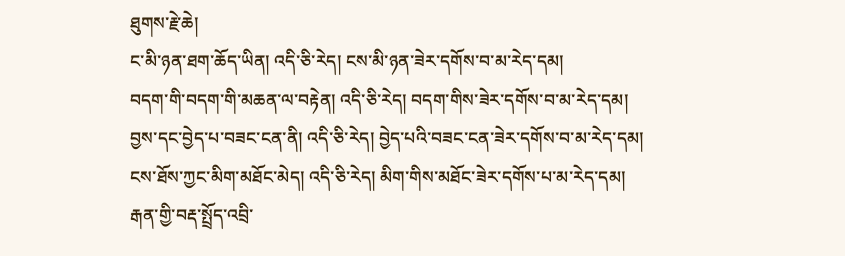ཐུགས་རྗེ་ཆེ།
ང་མི་ཉན་ཐག་ཆོད་ཡིན། འདི་ཅི་རེད། ངས་མི་ཉན་ཟེར་དགོས་བ་མ་རེད་དམ།
བདག་གི་བདག་གི་མཆན་ལ་བརྟེན། འདི་ཅི་རེད། བདག་གིས་ཟེར་དགོས་བ་མ་རེད་དམ།
བྱས་དང་བྱེད་པ་བཟང་ངན་ནི། འདི་ཅི་རེད། བྱེད་པའི་བཟང་ངན་ཟེར་དགོས་བ་མ་རེད་དམ།
ངས་ཐོས་ཀྱང་མིག་མཐོང་མེད། འདི་ཅི་རེད། མིག་གིས་མཐོང་ཟེར་དགོས་པ་མ་རེད་དམ།
རྒན་གྱི་བརྡ་སྤྲོད་འབྲི་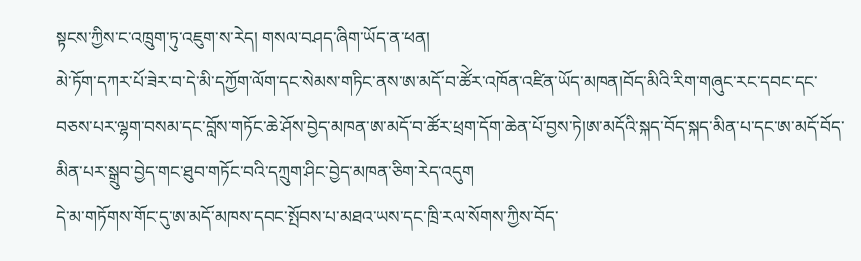སྟངས་ཀྱིས་ང་འཁྲུག་ཏུ་འཇུག་ས་རེད། གསལ་བཤད་ཞིག་ཡོད་ན་ཕན།
མེ་ཏོག་དཀར་པོ་ཟེར་བ་དེ་མི་དཀྱོག་ལོག་དང་སེམས་གཏིང་ནས་ཨ་མདོ་བ་ཚོེར་འཁོན་འཛིན་ཡོད་མཁན།བོད་མིའི་རིག་གཞུང་རང་དབང་དང་བཅས་པར་ལྷག་བསམ་དང་བློས་གཏོང་ཆེ་ཤོས་བྱེད་མཁན་ཨ་མདོ་བ་ཚོར་ཕྲག་དོག་ཆེན་པོ་བྱས་ཏེ།ཨ་མདོའི་སྐད་བོད་སྐད་མིན་པ་དང་ཨ་མདོ་བོད་མིན་པར་སྒྲུབ་བྱེད་གང་ཐུབ་གཏོང་བའི་དཀྲུག་ཤིང་བྱེད་མཁན་ཅིག་རེད་འདུག
དེ་མ་གཏོགས་གོང་དུ་ཨ་མདོ་མཁས་དབང་སྤོབས་པ་མཐའ་ཡས་དང་ཁྲི་རལ་སོགས་ཀྱིས་བོད་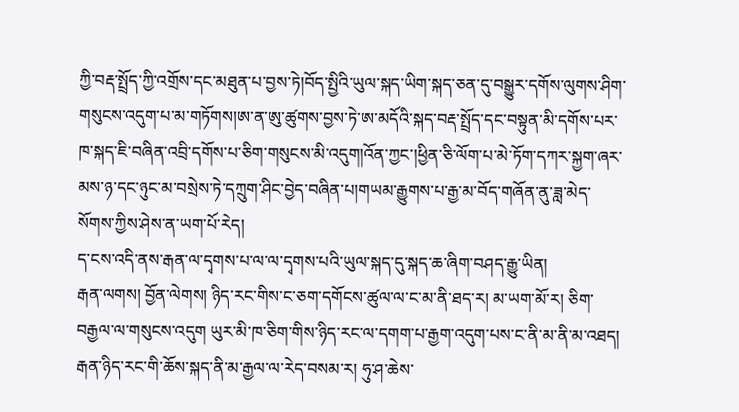ཀྱི་བརྡ་སྤྲོད་ཀྱི་འགྲོས་དང་མཐུན་པ་བྱས་ཏེ།བོད་སྤྱིའི་ཡུལ་སྐད་ཡིག་སྐད་ཅན་དུ་བསྒྱུར་དགོས་ལུགས་ཤིག་གསུངས་འདུག་པ་མ་གཏོགས།ཨ་ན་ཨུ་ཚུགས་བྱས་ཏེ་ཨ་མདོའི་སྐད་བརྡ་སྤྲོད་དང་བསྟུན་མི་དགོས་པར་ཁ་སྐད་ཇི་བཞིན་འབྲི་དགོས་པ་ཅིག་གསུངས་མི་འདུག།འོན་ཀྱང་།ཕྱིན་ཅི་ལོག་པ་མེ་ཏོག་དཀར་སྐྱག་ཞར་མས་ཉ་དང་ཉུང་མ་བསྲེས་ཏེ་དཀྲུག་ཤིང་བྱེད་བཞིན་པ།གཡམ་རྒྱུགས་པ་རྒྱ་མ་བོད་གཞོན་ནུ་ཟླ་མེད་སོགས་ཀྱིས་ཤེས་ན་ཡག་པོ་རེད།
ད་ངས་འདི་ནས་རྒན་ལ་དྭགས་པ་ལ་ལ་དྭགས་པའི་ཡུལ་སྐད་དུ་སྐད་ཆ་ཞིག་བཤད་རྒྱུ་ཡིན།
རྒན་ལགས། བྱོན་ལེགས། ཉིད་རང་གིས་ང་ཅག་དགོངས་ཚུལ་ལ་ང་མ་ནི་ཐད་ར། མ་ཡག་མོ་ར། ཅིག་བརྒྱལ་ལ་གསུངས་འདུག ཡུར་མི་ཁ་ཅིག་གིས་ཉིད་རང་ལ་དགག་པ་རྒྱག་འདུག་པས་ང་ནི་མ་ནི་མ་འཐད། རྒན་ཉིད་རང་གི་ཆོས་སྐད་ནི་མ་རྒྱལ་ལ་རེད་བསམ་ར། ཧུ་ཤ་ཆེས་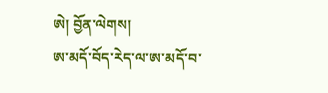ཨེ། བྱོན་ལེགས།
ཨ་མདོ་བོད་རེད་ལ་ཨ་མདོ་བ་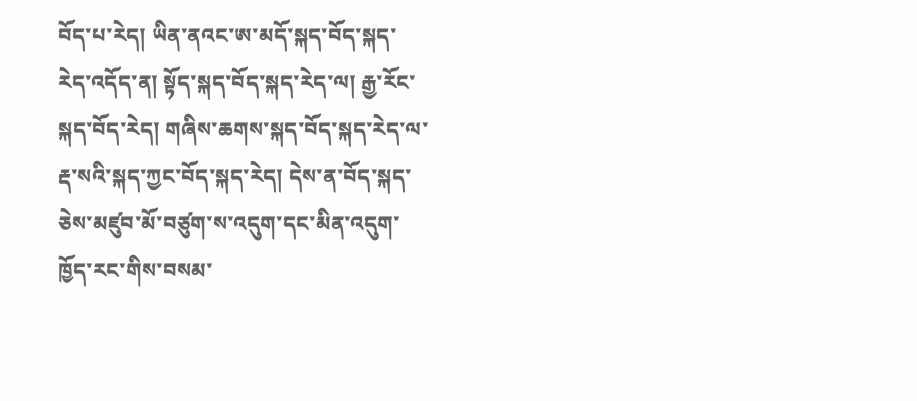བོད་པ་རེད། ཡིན་ནའང་ཨ་མདོ་སྐད་བོད་སྐད་རེད་འདོད་ན། སྟོད་སྐད་བོད་སྐད་རེད་ལ། རྒྱ་རོང་སྐད་བོད་རེད། གཞིས་ཆགས་སྐད་བོད་སྐད་རེད་ལ་རྡ་སའི་སྐད་ཀྱང་བོད་སྐད་རེད། དེས་ན་བོད་སྐད་ཅེས་མཛུབ་མོ་བཙུག་ས་འདུག་དང་མིན་འདུག་ཁྱོད་རང་གིས་བསམ་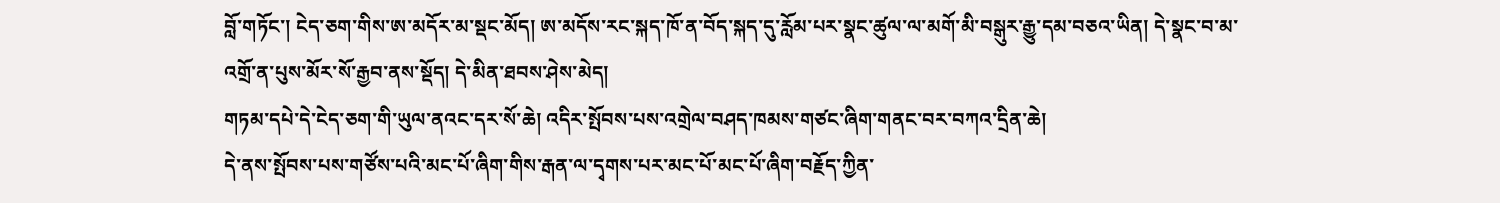བློ་གཏོང་། ངེད་ཅག་གིས་ཨ་མདོར་མ་སྡང་མོད། ཨ་མདོས་རང་སྐད་ཁོ་ན་བོད་སྐད་དུ་རློམ་པར་སྣང་ཚུལ་ལ་མགོ་མི་བསྒུར་རྒྱུ་དམ་བཅའ་ཡིན། དེ་སྣང་བ་མ་འགྲོ་ན་པུས་མོར་སོ་རྒྱབ་ནས་སྡོད། དེ་མིན་ཐབས་ཤེས་མེད།
གཏམ་དཔེ་དེ་ངེད་ཅག་གི་ཡུལ་ནའང་དར་སོ་ཆེ། འདིར་སྤོབས་པས་འགྲེལ་བཤད་ཁམས་གཙང་ཞིག་གནང་བར་བཀའ་དྲིན་ཆེ།
དེ་ནས་སྤོབས་པས་གཙོས་པའི་མང་པོ་ཞིག་གིས་རྒན་ལ་དྭགས་པར་མང་པོ་མང་པོ་ཞིག་བརྗོད་ཀྱིན་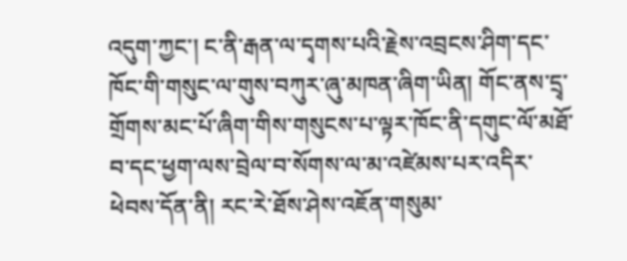འདུག་ཀྱང་། ང་ནི་རྒན་ལ་དྭགས་པའི་རྗེས་འབྲངས་ཤིག་དང་ཁོང་གི་གསུང་ལ་གུས་བཀུར་ཞུ་མཁན་ཞིག་ཡིན། གོང་ནས་དྲྭ་གྲོགས་མང་པོ་ཞིག་གིས་གསུངས་པ་ལྟར་ཁོང་ནི་དགུང་ལོ་མཐོ་བ་དང་ཕྱག་ལས་བྲེལ་བ་སོགས་ལ་མ་འཛེམས་པར་འདིར་ཕེབས་དོན་ནི། རང་རེ་ཐོས་ཤེས་འཇོན་གསུམ་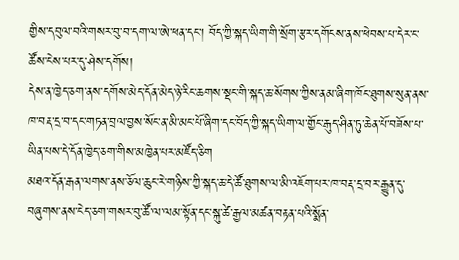གྱིས་དབུལ་བའི་གསར་བུ་བ་དག་ལ་ཨེ་ཕན་དང་། བོད་ཀྱི་སྐད་ཡིག་གི་སྲོག་རྩར་དགོངས་ནས་ཕེབས་པ་དེར་ང་ཚོས་ངེས་པར་དུ་ཤེས་དགོས།
དེས་ན་ཁྱེད་ཅག་ནས་དགོས་མེད་དོན་མེད་ཉེ་རིང་ཆགས་སྡང་གི་སྐད་ཆ་སོགས་ཀྱིས་ནམ་ཞིག་ཁོང་ཐུགས་སུན་ནས་ཁ་བརྡ་དྲ་བ་དང་གཏན་བྲལ་བྱས་སོང་ན་མི་མང་པོ་ཞིག་དང་བོད་ཀྱི་སྐད་ཡིག་ལ་གྱོང་རྒུད་ཤིན་ཏུ་ཆེན་པོ་བཟོས་པ་ཡིན་པས་དེ་དོན་ཁྱེད་ཅག་གིས་མཁྱེན་པར་མཛོད་ཅིག
མཐའ་དོན་རྒན་ལགས་ནས་ཅོལ་ཆུང་རེ་གཉིས་ཀྱི་སྐད་ཆ་དེ་ཚོ་ཐུགས་ལ་མི་འཇོག་པར་ཁ་བརྡ་དྲ་བར་རྒྱུན་དུ་བཞུགས་ནས་ངེད་ཅག་གསར་བུ་ཚོ་ལ་ལམ་སྟོན་དང་སྐུ་ཚེ་རྒྱལ་མཚན་བརྟན་པའི་སྨོན་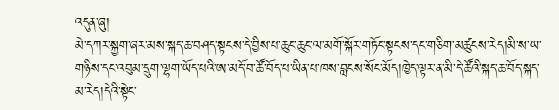འདུན་ཞུ།
མེ་དཀར་སྐྱག་ཞར་མས་སྐད་ཆ་བཤད་སྟངས་དེ་བྱིས་པ་ཆུང་ཆུང་ལ་མགོ་སྐོར་གཏོང་སྟངས་དང་གཅིག་མཚུངས་རེད།མི་ས་ཡ་གཉིས་དང་འབུམ་དྲུག་ལྷག་ཡོད་པའི་ཨ་མདོ་བ་ཚོ་བོད་པ་ཡིན་པ་ཁས་བླངས་སོང་མོད།ཁྱེད་ལྟར་ན་མི་དེ་ཚོའི་སྐད་ཆ་བོད་སྐད་མ་རེད།དེའི་སྟེང་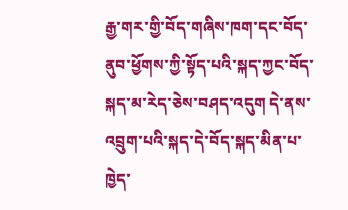རྒྱ་གར་གྱི་བོད་གཞིས་ཁག་དང་བོད་ནུབ་ཕྱོགས་ཀྱི་སྟོད་པའི་སྐད་ཀྱང་བོད་སྐད་མ་རེད་ཅེས་བཤད་འདུག དེ་ནས་འབྲུག་པའི་སྐད་དེ་བོད་སྐད་མིན་པ་ཁྱེད་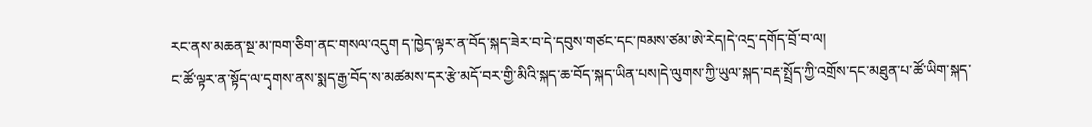རང་ནས་མཆན་སྔ་མ་ཁག་ཅིག་ནང་གསལ་འདུག ད་ཁྱེད་ལྟར་ན་བོད་སྐད་ཟེར་བ་དེ་དབུས་གཙང་དང་ཁམས་ཙམ་ཨེ་རེད།དེ་འདྲ་དགོད་བྲོ་བ་ལ།
ང་ཚོ་ལྟར་ན་སྟོད་ལ་དྭགས་ནས་སྨད་རྒྱ་བོད་ས་མཚམས་དར་རྩེ་མདོ་བར་གྱི་མིའི་སྐད་ཆ་བོད་སྐད་ཡིན་པས།དེ་ལུགས་ཀྱི་ཡུལ་སྐད་བརྡ་སྤྲོད་ཀྱི་འགྲོས་དང་མཐུན་པ་ཚོ་ཡིག་སྐད་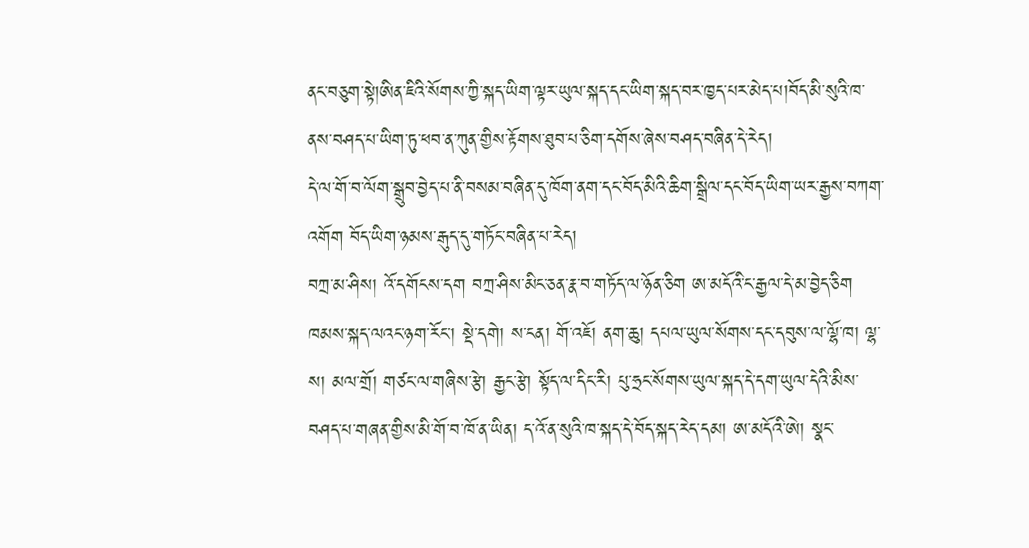ནང་བཅུག་སྟེ།ཨིན་ཇིའི་སོགས་ཀྱི་སྐད་ཡིག་ལྟར་ཡུལ་སྐད་དང་ཡིག་སྐད་བར་ཁྱད་པར་མེད་པ།བོད་མི་སུའི་ཁ་ནས་བཤད་པ་ཡིག་ཏུ་ཕབ་ན་ཀུན་གྱིས་རྟོགས་ཐུབ་པ་ཅིག་དགོས་ཞེས་བཤད་བཞིན་དེ་རེད།
དེ་ལ་གོ་བ་ལོག་སྒྲུབ་བྱེད་པ་ནི་བསམ་བཞིན་དུ་ཁོག་ནག་དང་བོད་མིའི་ཆིག་སྒྲིལ་དང་བོད་ཡིག་ཡར་རྒྱས་བཀག་འགོག བོད་ཡིག་ཉམས་རྒུད་དུ་གཏོང་བཞིན་པ་རེད།
བཀྲ་མ་ཤིས། འོ་དགོངས་དག བཀྲ་ཤིས་མིང་ཅན་རྣ་བ་གཏོད་ལ་ཉོན་ཅིག ཨ་མདོའི་ང་རྒྱལ་དེ་མ་བྱེད་ཅིག ཁམས་སྐད་ལའང་ཉག་རོང་། སྡེ་དགེ། ས་ངན། གོ་འཇོ། ནག་ཆུ། དཔལ་ཡུལ་སོགས་དང་དབུས་ལ་ལྷོ་ཁ། ལྷ་ས། མལ་གྲོ། གཙང་ལ་གཞིས་རྩེ། རྒྱང་རྩེ། སྟོད་ལ་དིང་རི། པུ་ཧྲང་སོགས་ཡུལ་སྐད་དེ་དག་ཡུལ་དེའི་མིས་བཤད་པ་གཞན་གྱིས་མི་གོ་བ་ཁོ་ན་ཡིན། ད་འོ་ན་སུའི་ཁ་སྐད་དེ་བོད་སྐད་རེད་དམ། ཨ་མདོའི་ཨེ། སྣང་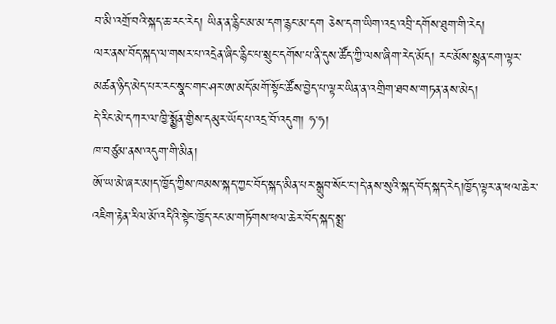བ་མི་འགྲོ་བའི་སྐད་ཆ་རང་རེད། ཡིན་ན་རྙིང་མ་མ་དག་རྙང་མ་དག ཅེས་དག་ཡིག་འདྲ་འབྲི་དགོས་ཐུག་གི་རེད།
ལར་ནས་བོད་སྐད་ལ་གསར་པ་འདྲེན་ཞིང་རྙིང་པ་སྲུང་དགོས་པ་ནི་དུས་ཚོད་ཀྱི་ལས་ཞིག་རེད་མོད། རང་མོས་སྙན་ངག་ལྟར་མཚན་ཉིད་མེད་པར་རང་སྣང་གང་ཤར་ཨ་མདོ་མགོ་སྟོང་ཚོས་བྱེད་པ་ལྟར་ཡིན་ན་འགྲིག་ཐབས་གཏན་ནས་མེད།
དེ་རིང་མེ་དཀར་ལ་ཁྱི་སྨྱོན་གྱིས་དམུར་ཡོད་པ་འདྲ་བོ་འདུག། ཧ་ཧ།
ཁ་བཙུམ་ནས་འདུག་གི་མིན།
ཨོ་ཡ་མེ་ཞར་མ།ད་ཁྱོད་ཀྱིས་ཁམས་སྐད་ཀྱང་བོད་སྐད་མིན་པར་སྒྲུབ་སོང་ང་།དེ་ནས་སུའི་སྐད་བོད་སྐད་རེད།ཁྱོད་ལྟར་ན་ཕལ་ཆེར་འཇིག་རྟེན་རིལ་མོ་འདིའི་སྟེང་ཁྱོད་རང་མ་གཏོགས་ཕལ་ཆེར་བོད་སྐད་སྨྲ་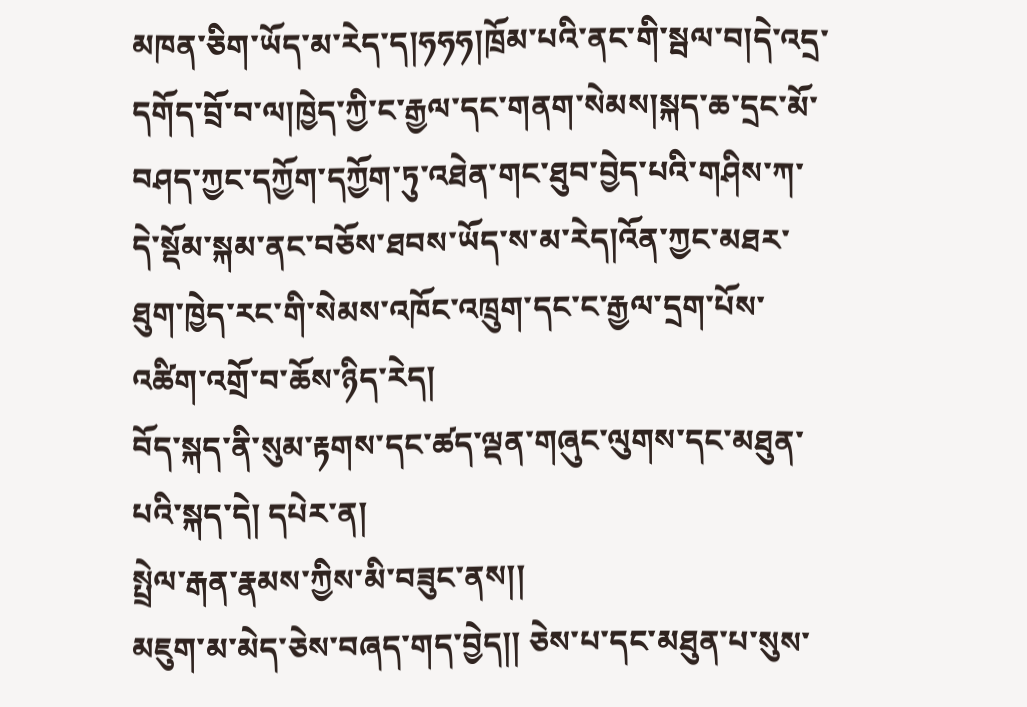མཁན་ཅིག་ཡོད་མ་རེད་ད།ཧཧཧ།ཁྲོམ་པའི་ནང་གི་སྦལ་བ།དེ་འདྲ་དགོད་བྲོ་བ་ལ།ཁྱེད་ཀྱི་ང་རྒྱལ་དང་གནག་སེམས།སྐད་ཆ་དྲང་མོ་བཤད་ཀྱང་དཀྱོག་དཀྱོག་ཏུ་འཐེན་གང་ཐུབ་བྱེད་པའི་གཤིས་ཀ་དེ་སྡོམ་སྐམ་ནང་བཅོས་ཐབས་ཡོད་ས་མ་རེད།འོན་ཀྱང་མཐར་ཐུག་ཁྱེད་རང་གི་སེམས་འཁོང་འཁྲུག་དང་ང་རྒྱལ་དྲག་པོས་འཚིག་འགྲོ་བ་ཆོས་ཉིད་རེད།
བོད་སྐད་ནི་སུམ་རྟགས་དང་ཚད་ལྡན་གཞུང་ལུགས་དང་མཐུན་པའི་སྐད་དེ། དཔེར་ན།
སྤྲེལ་རྒན་རྣམས་ཀྱིས་མི་བཟུང་ནས།།
མཇུག་མ་མེད་ཅེས་བཞད་གད་བྱེད།། ཅེས་པ་དང་མཐུན་པ་སུས་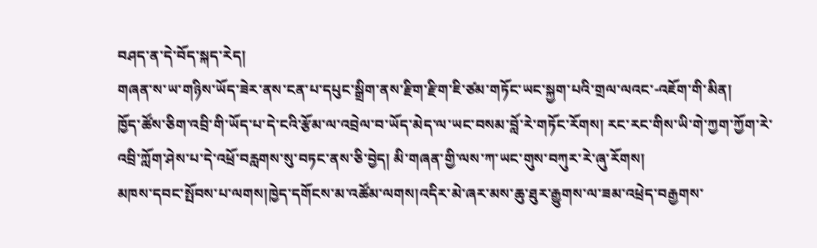བཤད་ན་དེ་བོད་སྐད་རེད།
གཞན་ས་ཡ་གཉིས་ཡོད་ཟེར་ནས་ངན་པ་དཔུང་སྒྲིག་ནས་རྫིག་རྫིག་ཇི་ཙམ་གཏོང་ཡང་སྐྱག་པའི་གྲལ་ལའང་-འཇོག་གི་མིན།
ཁྱོད་ཚོས་ཅིག་འབྲི་གི་ཡོད་པ་དེ་ངའི་རྩོམ་ལ་འབྲེལ་བ་ཡོད་མེད་ལ་ཡང་བསམ་བློ་རེ་གཏོང་རོགས། རང་རང་གིས་ཡི་གེ་ཀྱག་ཀྱོག་རེ་འབྲི་ཀློག་ཤེས་པ་དེ་འཕྲོ་བརླགས་སུ་བཏང་ནས་ཅི་བྱེད། མི་གཞན་གྱི་ལས་ཀ་ཡང་གུས་བཀུར་རེ་ཞུ་རོགས།
མཁས་དབང་སྤོབས་པ་ལགས།ཁྱེད་དགོངས་མ་འཚོམ་ལགས།འདིར་མེ་ཞར་མས་ཆུ་ཐུར་རྒྱུགས་ལ་ཟམ་འཕྲེད་བརྒྱགས་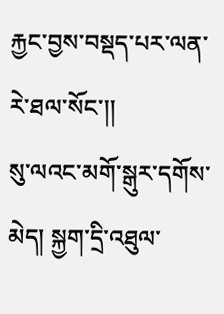རྐྱང་བྱས་བསྡད་པར་ལན་རེ་ཐལ་སོང་།།
སུ་ལའང་མགོ་སྒུར་དགོས་མེད། སྐྱག་དྲི་འཐུལ་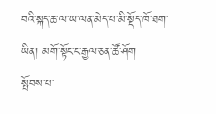བའི་སྐད་ཆ་ལ་ཡ་ལན་མེད་པ་མི་སྡོད་ཁོ་ཐག་ཡིན། མགོ་སྟོང་ང་རྒྱལ་ཅན་ཚོ་ཤོག
སྤོབས་པ་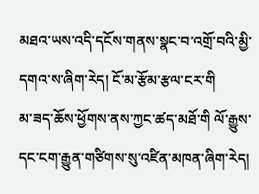མཐའ་ཡས་འདི་དངོས་གནས་སྣང་བ་འགྲོ་བའི་མྱི་དགའ་ས་ཞིག་རེད། ངོ་མ་རྩོམ་རྩལ་ངར་གི
མ་ཟད་ཆོས་ཕྱོགས་ནས་ཀྱང་ཚད་མཐོ་གི ལོ་རྒྱུས་དང་ངག་རྒྱུན་གཙིགས་སུ་འཛིན་མཁན་ཞིག་རེད།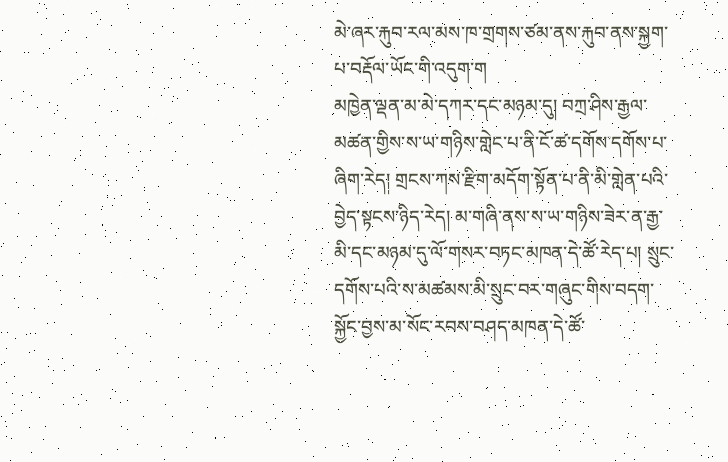མེ་ཞར་རྐུབ་རལ་མས་ཁ་གྲགས་ཙམ་ནས་རྐུབ་ནས་སྐྱག་པ་བརྡོལ་ཡོང་གི་འདུག་ག
མཁྱེན་ལྡན་མ་མེ་དཀར་དང་མཉམ་དུ། བཀྲ་ཤིས་རྒྱལ་མཚན་གྱིས་ས་ཡ་གཉིས་གླེང་པ་ནི་ངོ་ཚ་དགོས་དགོས་པ་ཞིག་རེད། གྲངས་ཀས་རྫིག་མདོག་སྟོན་པ་ནི་མི་གླེན་པའི་བྱེད་སྟངས་ཉིད་རེད། མ་གཞི་ནས་ས་ཡ་གཉིས་ཟེར་ན་རྒྱ་མི་དང་མཉམ་དུ་ལོ་གསར་བཏང་མཁན་དེ་ཚོ་རེད་པ། སྲུང་དགོས་པའི་ས་མཚམས་མི་སྲུང་བར་གཞུང་གིས་བདག་སྐྱོང་བྱས་མ་སོང་རབས་བཤད་མཁན་དེ་ཚོ་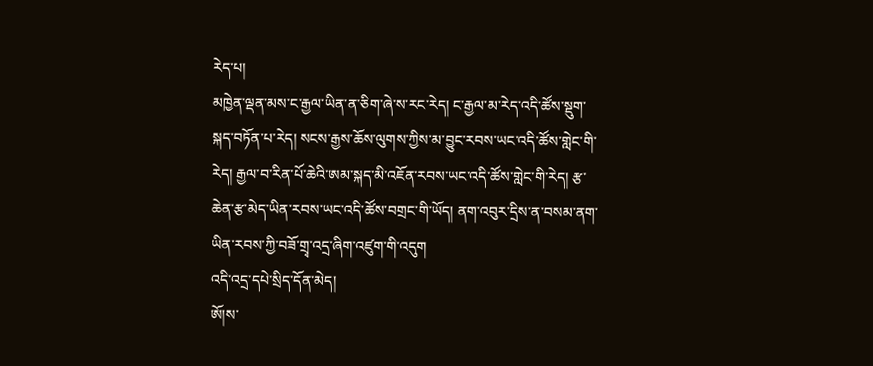རེད་པ།
མཁྱེན་ལྡན་མས་ང་རྒྱལ་ཡིན་ན་ཅིག་ཞེ་ས་རང་རེད། ང་རྒྱལ་མ་རེད་འདི་ཚོས་སྡུག་སྐད་བཏོན་པ་རེད། སངས་རྒྱས་ཆོས་ལུགས་ཀྱིས་མ་བྱུང་རབས་ཡང་འདི་ཚོས་གླེང་གི་རེད། རྒྱལ་བ་རིན་པོ་ཆེའི་ཨམ་སྐད་མི་འཇོན་རབས་ཡང་འདི་ཚོས་གླེང་གི་རེད། རྩ་ཆེན་རྩ་མེད་ཡིན་རབས་ཡང་འདི་ཚོས་བགྲང་གི་ཡོད། ནག་འབུར་དྲིས་ན་བསམ་ནག་ཡིན་རབས་ཀྱི་བཟོ་གྲྭ་འདྲ་ཞིག་འཛུག་གི་འདུག
འདི་འདྲ་དཔེ་སྲིད་དོན་མེད།
ཨོ།ས་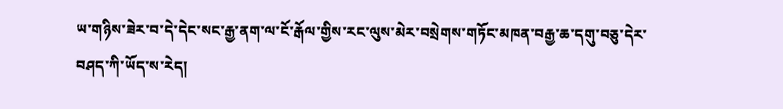ཡ་གཉིས་ཟེར་བ་དེ་དེང་སང་རྒྱ་ནག་ལ་ངོ་རྒོལ་གྱིས་རང་ལུས་མེར་བསྲེགས་གཏོང་མཁན་བརྒྱ་ཆ་དགུ་བཅུ་དེར་བཤད་ཀི་ཡོད་ས་རེད།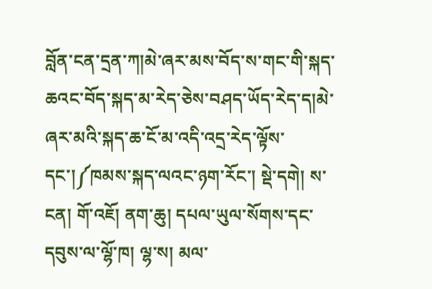བློན་ངན་དྲན་ཀ།མེ་ཞར་མས་བོད་ས་གང་གི་སྐད་ཆའང་བོད་སྐད་མ་རེད་ཅེས་བཤད་ཡོད་རེད་ད།མེ་ཞར་མའི་སྐད་ཆ་ངོ་མ་འདི་འདྲ་རེད་ལྟོས་དང་།༼ཁམས་སྐད་ལའང་ཉག་རོང་། སྡེ་དགེ། ས་ངན། གོ་འཇོ། ནག་ཆུ། དཔལ་ཡུལ་སོགས་དང་དབུས་ལ་ལྷོ་ཁ། ལྷ་ས། མལ་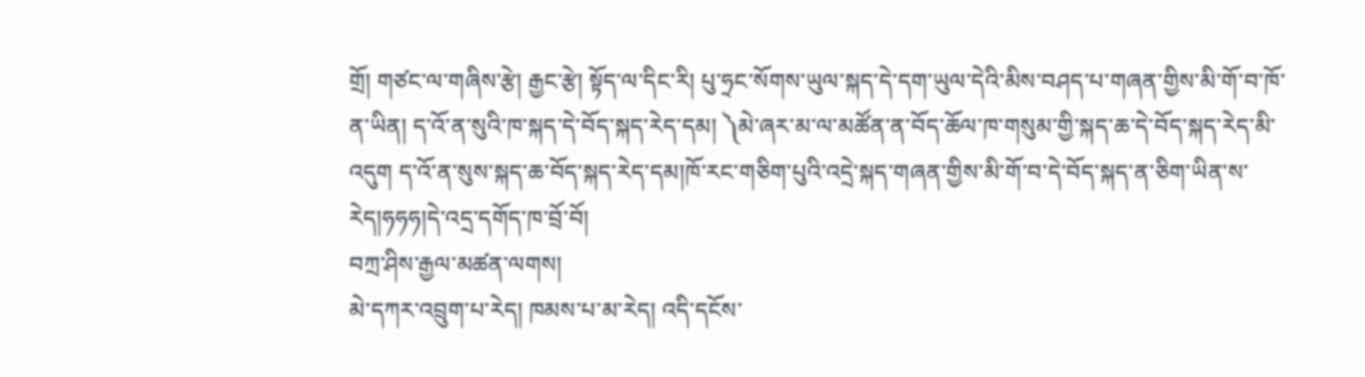གྲོ། གཙང་ལ་གཞིས་རྩེ། རྒྱང་རྩེ། སྟོད་ལ་དིང་རི། པུ་ཧྲང་སོགས་ཡུལ་སྐད་དེ་དག་ཡུལ་དེའི་མིས་བཤད་པ་གཞན་གྱིས་མི་གོ་བ་ཁོ་ན་ཡིན། ད་འོ་ན་སུའི་ཁ་སྐད་དེ་བོད་སྐད་རེད་དམ། ༽མེ་ཞར་མ་ལ་མཚོན་ན་བོད་ཆོལ་ཁ་གསུམ་གྱི་སྐད་ཆ་དེ་བོད་སྐད་རེད་མི་འདུག ད་འོ་ན་སུས་སྐད་ཆ་བོད་སྐད་རེད་དམ།ཁོ་རང་གཅིག་པུའི་འདྲེ་སྐད་གཞན་གྱིས་མི་གོ་བ་དེ་བོད་སྐད་ན་ཅིག་ཡིན་ས་རེད།ཧཧཧ།དེ་འདྲ་དགོད་ཁ་བྲོ་བོ།
བཀྲ་ཤིས་རྒྱལ་མཚན་ལགས།
མེ་དཀར་འབྲུག་པ་རེད། ཁམས་པ་མ་རེད། འདི་དངོས་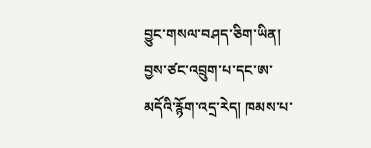བྱུང་གསལ་བཤད་ཅིག་ཡིན། བྱས་ཙང་འབྲུག་པ་དང་ཨ་མདོའི་རྙོག་འདྲ་རེད། ཁམས་པ་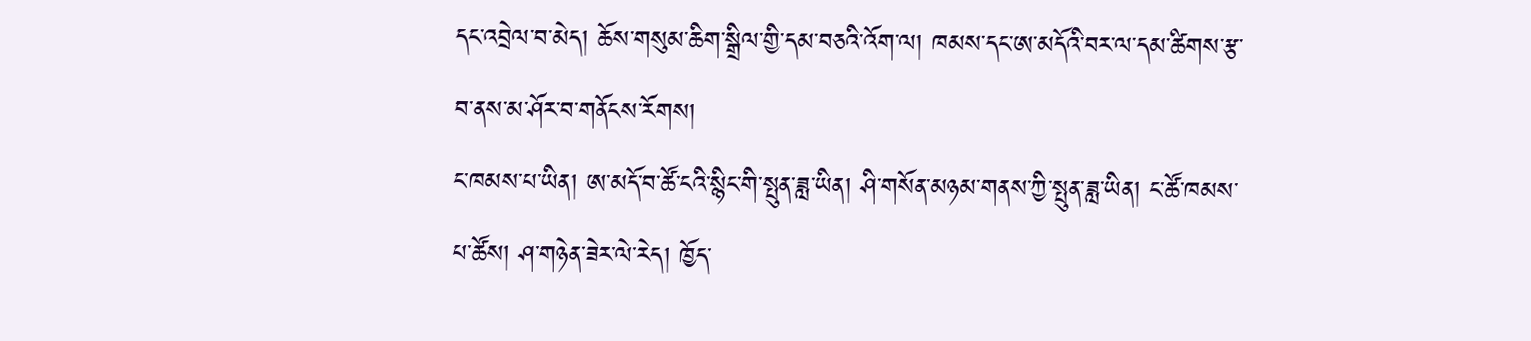དང་འབྲེལ་བ་མེད། ཆོས་གསུམ་ཆིག་སྒྲིལ་གྱི་དམ་བཅའི་འོག་ལ། ཁམས་དང་ཨ་མདོའི་བར་ལ་དམ་ཚིགས་རྩ་བ་ནས་མ་ཤོར་བ་གནོངས་རོགས།
ང་ཁམས་པ་ཡིན། ཨ་མདོ་བ་ཚོ་ངའི་སྙིང་གི་སྤུན་ཟླ་ཡིན། ཤི་གསོན་མཉམ་གནས་ཀྱི་སྤུན་ཟླ་ཡིན། ང་ཚོ་ཁམས་པ་ཚོས། ཤ་གཉེན་ཟེར་ལེ་རེད། ཁྱོད་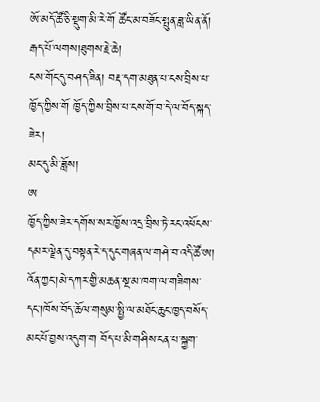ཨོ་མདོ་ཚོ་ཅི་སྡུག་མི་རེ་གོ ཚོང་མ་བཟོང་སྤུན་ཟླ་ཡིན་ནོ།
རྒད་པོ་ལགས།ཐུགས་རྗེ་ཆེ།
ངས་གོང་དུ་བཤད་ཟིན། བརྡ་དག་མཐུན་པ་ངས་བྲིས་པ་ཁྱོད་ཀྱིས་གོ ཁྱོད་ཀྱིས་བྲིས་པ་ངས་གོ་བ་དེ་ལ་བོད་སྐད་ཟེར།
མང་དུ་མི་ཟློས།
ཨ
ཁྱོད་ཀྱིས་ཟེར་དགོས་སར་ཁྱོས་འདྲ་བྲིས་ཏེ་རང་འཕོངས་དམར་ལྗེན་དུ་བསྟན་རེ་ད་དུང་གཞན་ལ་གཤེ་བ་འདི་ཚོ་ཨ།
འོན་ཀྱང་།མེ་དཀར་གྱི་མཆན་སྔ་མ་ཁག་ལ་གཟིགས་དང་།ཁོས་བོད་ཆོལ་གསུམ་སྤྱི་ལ་མཐོང་ཆུང་ཁྱད་བསོད་མང་པོ་བྱས་འདུག་ག བོད་པ་མི་གཤིས་ངན་པ་སྐྱག་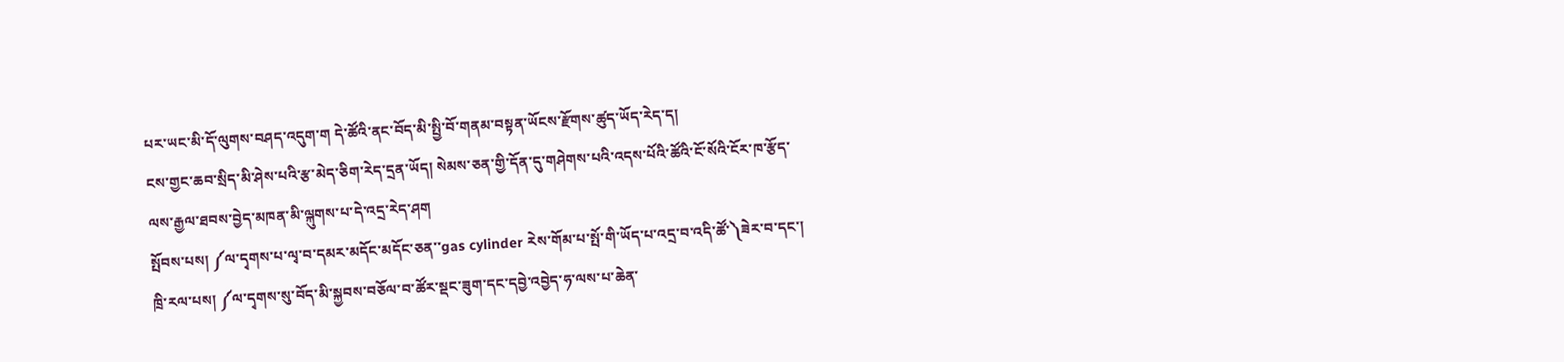པར་ཡང་མི་དོ་ལུགས་བཤད་འདུག་ག དེ་ཚོའི་ནང་བོད་མི་སྤྱི་བོ་གནམ་བསྟན་ཡོངས་རྫོགས་ཚུད་ཡོད་རེད་ད།
ངས་གྱང་ཆབ་སྲིད་མི་ཤེས་པའི་རྩ་མེད་ཅིག་རེད་དྲན་ཡོད། སེམས་ཅན་གྱི་དོན་དུ་གཤེགས་པའི་འདས་པོའི་ཚོའི་ངོ་སོའི་ངོར་ཁ་རྩོད་ལས་རྒྱལ་ཐབས་བྱེད་མཁན་མི་ལྐུགས་པ་དེ་འདྲ་རེད་ཤག
སྤོབས་པས། ༼ལ་དྭགས་པ་ལྭ་བ་དམར་མདོང་མདོང་ཅན་་gas cylinder རེས་གོམ་པ་སྤོ་གི་ཡོད་པ་འདྲ་བ་འདི་ཚོ་༽ཟེར་བ་དང་། ཁྲི་རལ་པས། ༼ལ་དྭགས་སུ་བོད་མི་སྐྱབས་བཅོལ་བ་ཚོར་སྡང་ཟུག་དང་དབྱེ་འབྱེད་ཧ་ལས་པ་ཆེན་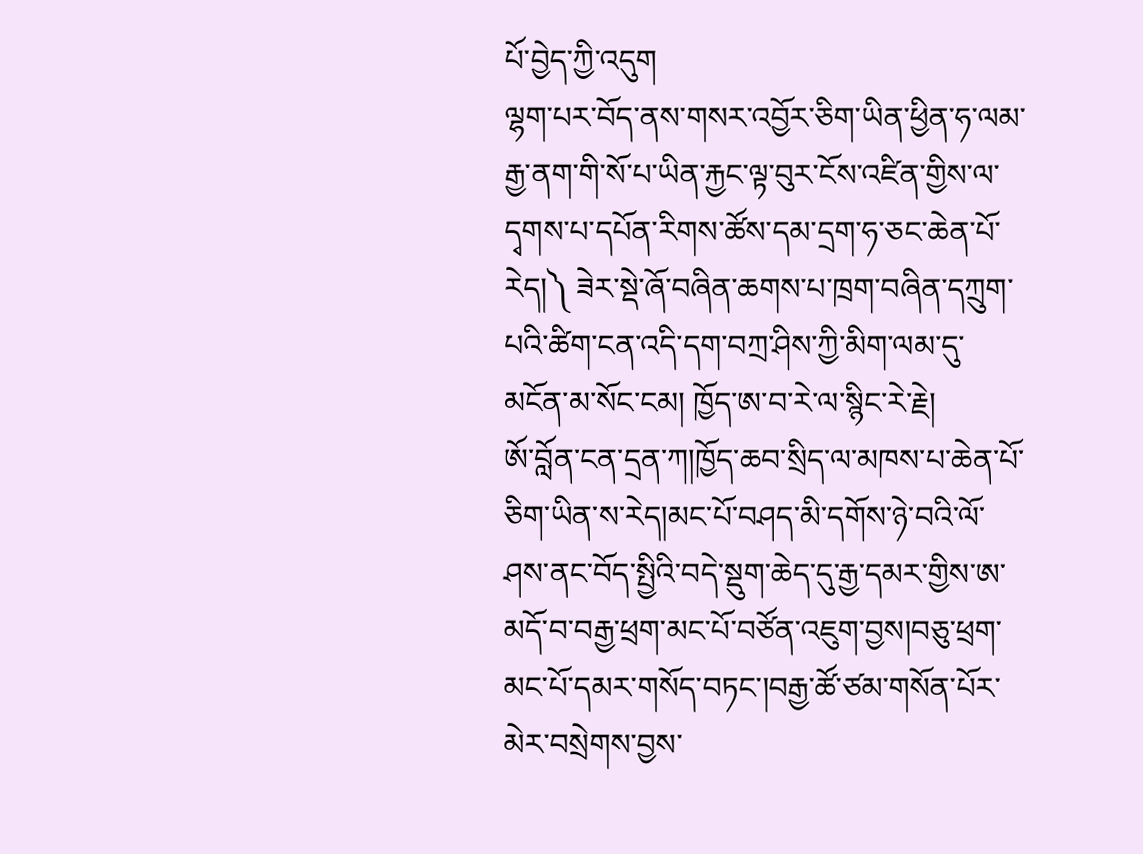པོ་བྱེད་ཀྱི་འདུག
ལྷག་པར་བོད་ནས་གསར་འབྱོར་ཅིག་ཡིན་ཕྱིན་ཧ་ལམ་རྒྱ་ནག་གི་སོ་པ་ཡིན་རྐྱང་ལྟ་བུར་ངོས་འཛིན་གྱིས་ལ་དྭགས་པ་དཔོན་རིགས་ཚོས་དམ་དྲག་ཧ་ཅང་ཆེན་པོ་རེད།༽ ཟེར་སྡེ་ཞོ་བཞིན་ཆགས་པ་ཁྲག་བཞིན་དཀྲུག་པའི་ཚིག་ངན་འདི་དག་བཀྲ་ཤིས་ཀྱི་མིག་ལམ་དུ་མངོན་མ་སོང་ངམ། ཁྱོད་ཨ་བ་རེ་ལ་སྙིང་རེ་རྗེ།
ཨོ་བློན་ངན་དྲན་ཀ།ཁྱོད་ཆབ་སྲིད་ལ་མཁས་པ་ཆེན་པོ་ཅིག་ཡིན་ས་རེད།མང་པོ་བཤད་མི་དགོས་ཉེ་བའི་ལོ་ཤས་ནང་བོད་སྤྱིའི་བདེ་སྡུག་ཆེད་དུ་རྒྱ་དམར་གྱིས་ཨ་མདོ་བ་བརྒྱ་ཕྲག་མང་པོ་བཙོན་འཇུག་བྱས།བཅུ་ཕྲག་མང་པོ་དམར་གསོད་བཏང་།བརྒྱ་ཚོ་ཙམ་གསོན་པོར་མེར་བསྲེགས་བྱས་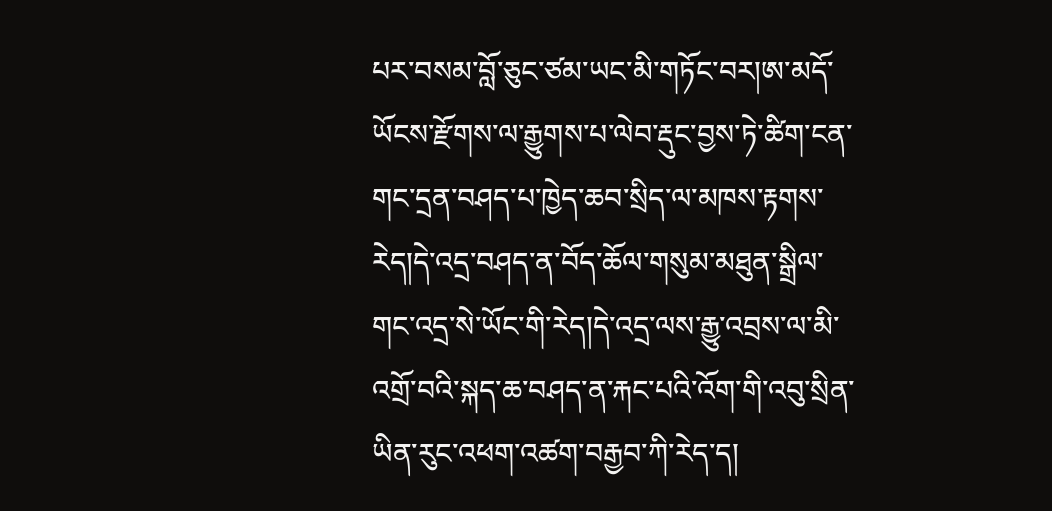པར་བསམ་བློ་ཅུང་ཙམ་ཡང་མི་གཏོང་བར།ཨ་མདོ་ཡོངས་རྫོགས་ལ་རྒྱུགས་པ་ལེབ་རྡུང་བྱས་ཏེ་ཚིག་ངན་གང་དྲན་བཤད་པ་ཁྱེད་ཆབ་སྲིད་ལ་མཁས་རྟགས་རེད།དེ་འདྲ་བཤད་ན་བོད་ཆོལ་གསུམ་མཐུན་སྒྲིལ་གང་འདྲ་སེ་ཡོང་གི་རེད།དེ་འདྲ་ལས་རྒྱུ་འབྲས་ལ་མི་འགྲོ་བའི་སྐད་ཆ་བཤད་ན་རྐང་པའི་འོག་གི་འབུ་སྲིན་ཡིན་རུང་འཕག་འཚག་བརྒྱབ་ཀི་རེད་ད།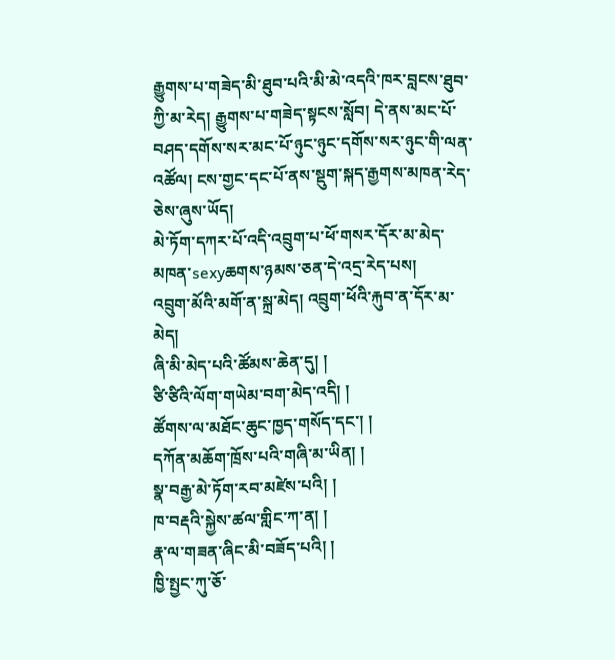རྒྱུགས་པ་གཟེད་མི་ཐུབ་པའི་མི་མེ་འདའི་ཁར་བླངས་ཐུབ་ཀྱི་མ་རེད། རྒྱུགས་པ་གཟེད་སྟངས་སློབ། དེ་ནས་མང་པོ་བཤད་དགོས་སར་མང་པོ་ཉུང་ཉུང་དགོས་སར་ཉུང་གི་ལན་འཚོལ། ངས་གྱང་དང་པོ་ནས་སྡུག་སྐད་རྒྱགས་མཁན་རེད་ཅེས་ཞུས་ཡོད།
མེ་ཏོག་དཀར་པོ་འདི་འབྲུག་པ་ཕོ་གསར་དོར་མ་མེད་མཁན་sexyཆགས་ཉམས་ཅན་དེ་འདྲ་རེད་པས།
འབྲུག་མོའི་མགོ་ན་སྐྲ་མེད། འབྲུག་ཕོའི་རྐུབ་ན་དོར་མ་མེད།
ཞི་མི་མེད་པའི་ཚོམས་ཆེན་དུ། །
ཙི་ཙིའི་ལོག་གཡེམ་བག་མེད་འདི། །
ཚོགས་ལ་མཐོང་ཆུང་ཁྱད་གསོད་དང་། །
དཀོན་མཆོག་ཁྲོས་པའི་གཞི་མ་ཡིན། །
སྣ་བརྒྱ་མེ་ཏོག་རབ་མཛེས་པའི། །
ཁ་བརྡའི་སྐྱེས་ཚལ་གླིང་ཀ་ན། །
རྣ་ལ་གཟན་ཞིང་མི་བཟོད་པའི། །
ཁྱི་སྤྱང་ཀུ་ཅོ་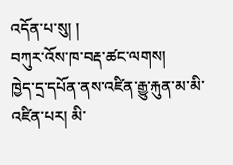འདོན་པ་སུ། །
བཀུར་འོས་ཁ་བརྡ་ཚང་ལགས།
ཁྱེད་དྲ་དཔོན་ནས་འཛིན་རྒྱུ་རྐུན་མ་མི་འཛིན་པར། མི་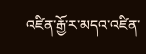འཛིན་རྒྱོ་ར་མདའ་འཛིན་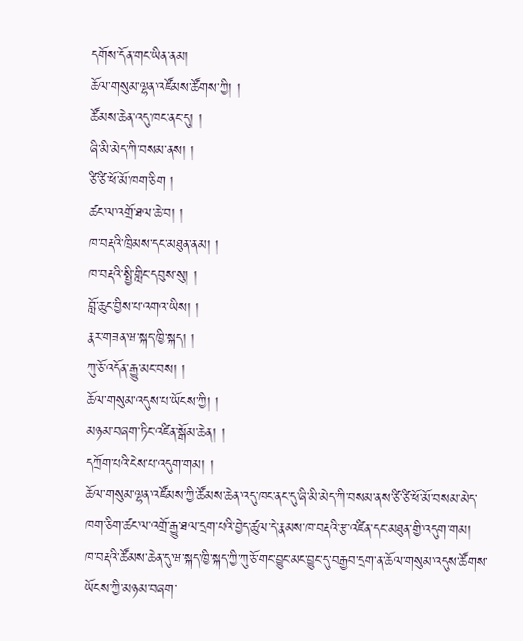དགོས་དོན་གང་ཡིན་ནམ།
ཆོལ་གསུམ་ལྷན་འཛོམས་ཚོགས་ཀྱི། །
ཚོམས་ཆེན་འདུ་ཁང་ནང་དུ། །
ཞི་མི་མེད་ཀི་བསམ་ནས། །
ཙི་ཙི་ཕོ་མོ་ཁག་ཅིག །
ཚང་ལ་འགྲོ་ཐལ་ཆེ་བ། །
ཁ་བརྡའི་ཁྲིམས་དང་མཐུན་ནམ། །
ཁ་བརྡའི་སྤྱི་གླིང་དབུས་སུ། །
བློ་ཆུང་བྱིས་པ་འགའ་ཡིས། །
རྣར་གཟན་ཝ་སྐད་ཁྱི་སྐད། །
ཀུ་ཅོ་འདོན་རྒྱུ་མང་བས། །
ཆོལ་གསུམ་འདུས་པ་ཡོངས་ཀྱི། །
མཉམ་བཞག་ཏིང་འཛིན་སྒོམ་ཆེན། །
དཀྲོག་པའི་ངེས་པ་འདུག་གམ། །
ཆོལ་གསུམ་ལྷན་འཛོམས་ཀྱི་ཚོམས་ཆེན་འདུ་ཁང་ནང་དུ་ཞི་མི་མེད་ཀི་བསམ་ནས་ཙི་ཙི་ཕོ་མོ་བསམ་མེད་ཁག་ཅིག་ཚང་ལ་འགྲོ་རྒྱུ་ཐལ་དྲག་པའི་བྱེད་ཚུལ་དེ་རྣམས་ཁ་བརྡའི་རྩ་འཛིན་དང་མཐུན་གྱི་འདུག་གམ།
ཁ་བརྡའི་ཚོམས་ཆེན་དུ་ཝ་སྐད་ཁྱི་སྐད་ཀྱི་ཀུ་ཅོ་གང་བྱུང་མང་བྱུང་དུ་བརྒྱབ་དྲག་ན་ཆོལ་གསུམ་འདུས་ཚོགས་ཡོངས་ཀྱི་མཉམ་བཞག་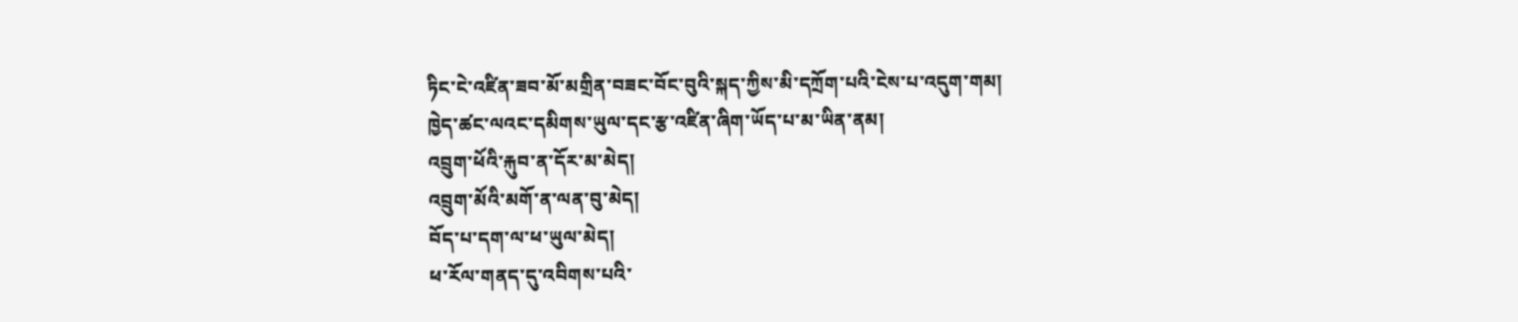ཏིང་ངེ་འཛིན་ཟབ་མོ་མགྲིན་བཟང་བོང་བུའི་སྐད་ཀྱིས་མི་དཀྲོག་པའི་ངེས་པ་འདུག་གམ།
ཁྱེད་ཚང་ལའང་དམིགས་ཡུལ་དང་རྩ་འཛིན་ཞིག་ཡོད་པ་མ་ཡིན་ནམ།
འབྲུག་ཕོའི་རྐུབ་ན་དོར་མ་མེད།
འབྲུག་མོའི་མགོ་ན་ལན་བུ་མེད།
བོད་པ་དག་ལ་ཕ་ཡུལ་མེད།
ཕ་རོལ་གནད་དུ་འབིགས་པའི་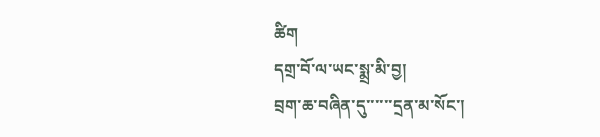ཚིག
དགྲ་བོ་ལ་ཡང་སྨྲ་མི་བྱ།
བྲག་ཆ་བཞིན་དུ་་་་་་དྲན་མ་སོང་།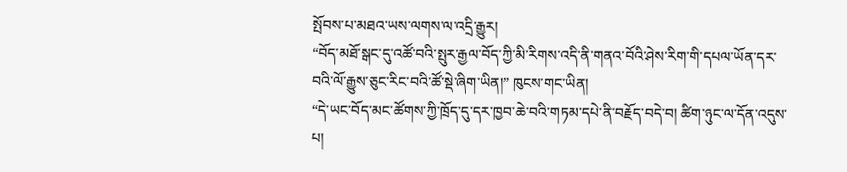སྤོབས་པ་མཐའ་ཡས་ལགས་ལ་འདྲི་རྒྱུར།
“བོད་མཐོ་སྒང་དུ་འཚོ་བའི་སྤུར་རྒྱལ་བོད་ཀྱི་མི་རིགས་འདི་ནི་གནའ་བོའི་ཤེས་རིག་གི་དཔལ་ཡོན་དར་བའི་ལོ་རྒྱུས་ཅུང་རིང་བའི་ཚོ་སྡེ་ཞིག་ཡིན།” ཁུངས་གང་ཡིན།
“དེ་ཡང་བོད་མང་ཚོགས་ཀྱི་ཁྲོད་དུ་དར་ཁྱབ་ཆེ་བའི་གཏམ་དཔེ་ནི་བརྗོད་བདེ་བ། ཚིག་ཉུང་ལ་དོན་འདུས་པ།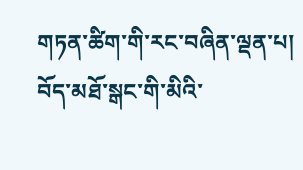གཏན་ཚིག་གི་རང་བཞིན་ལྡན་པ། བོད་མཐོ་སྒང་གི་མིའི་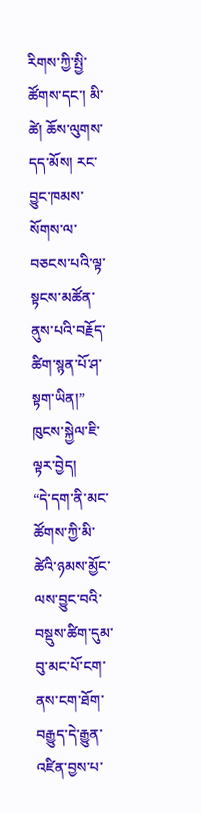རིགས་ཀྱི་སྤྱི་ཚོགས་དང་། མི་ཚེ། ཆོས་ལུགས་དད་མོས། རང་བྱུང་ཁམས་སོགས་ལ་བཅངས་པའི་ལྟ་སྟངས་མཚོན་ནུས་པའི་བརྗོད་ཚིག་སྙན་པོ་ཤ་སྟག་ཡིན།” ཁུངས་སྐྱེལ་ཇི་ལྟར་བྱེད།
“དེ་དག་ནི་མང་ཚོགས་ཀྱི་མི་ཚེའི་ཉམས་མྱོང་ལས་བྱུང་བའི་བསྡུས་ཚིག་དུམ་བུ་མང་པོ་ངག་ནས་ངག་ཐོག་བརྒྱུད་དེ་རྒྱུན་འཛིན་བྱས་པ་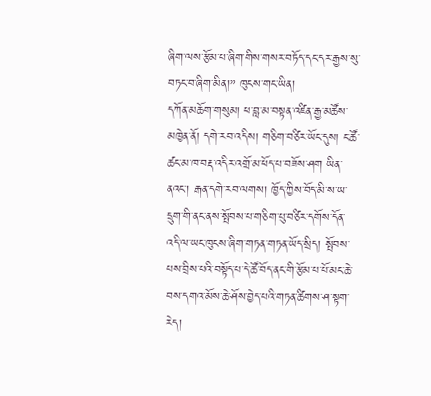ཞིག་ལས་རྩོམ་པ་ཞིག་གིས་གསར་བཏོད་དང་དར་རྒྱས་སུ་བཏང་བ་ཞིག་མིན།” ཁུངས་གང་ཡིན།
དཀོན་མཆོག་གསུམ། ཕ་བླ་མ་བསྟན་འཛིན་རྒྱ་མཚོས་མཁྱེན་ནོ། དགེ་རབ་འདིས། གཅིག་བཙིར་ཡོང་དུས། ང་ཚོ་ཚང་མ་ཁ་བརྡ་འདིར་འགྲོ་མ་ཕོད་པ་བཟོས་ཤག ཡིན་ནའང་། རྒན་དགེ་རབ་ལགས། ཁྱོད་ཀྱིས་བོད་མི་ས་ཡ་དྲུག་གི་ནང་ནས་སྤོབས་པ་གཅིག་པུ་བཙིར་དགོས་དོན་འདི་ལ་ཡང་ཁུངས་ཞིག་གཏན་གཏན་ཡོད་སྲིད། སྤོབས་པས་བྲིས་པའི་བསྟོད་པ་དེ་ཚོ་བོད་ནང་གི་རྩོམ་པ་པོ་མང་ཆེ་བས་དགའ་མོས་ཆེ་ཤོས་བྱེད་པའི་གཏན་ཚིགས་ཤ་སྟག་རེད།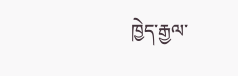ཁྱེད་རྒྱལ་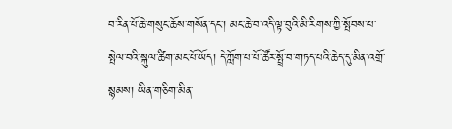བ་རིན་པོ་ཆེ་གསུང་ཆོས་གསོན་དང་། མང་ཆེ་བ་འདི་ལྟ་བུའི་མི་རིགས་ཀྱི་སྤོབས་པ་སྤེལ་བའི་སྐུལ་ཚིག་མང་པོ་ཡོད། དེ་ཀློག་པ་པོ་ཚོར་སྤྲོ་བ་གཏད་པའི་ཆེད་དུ་མིན་འགྲོ་སྙམས། ཡིན་གཅིག་མིན་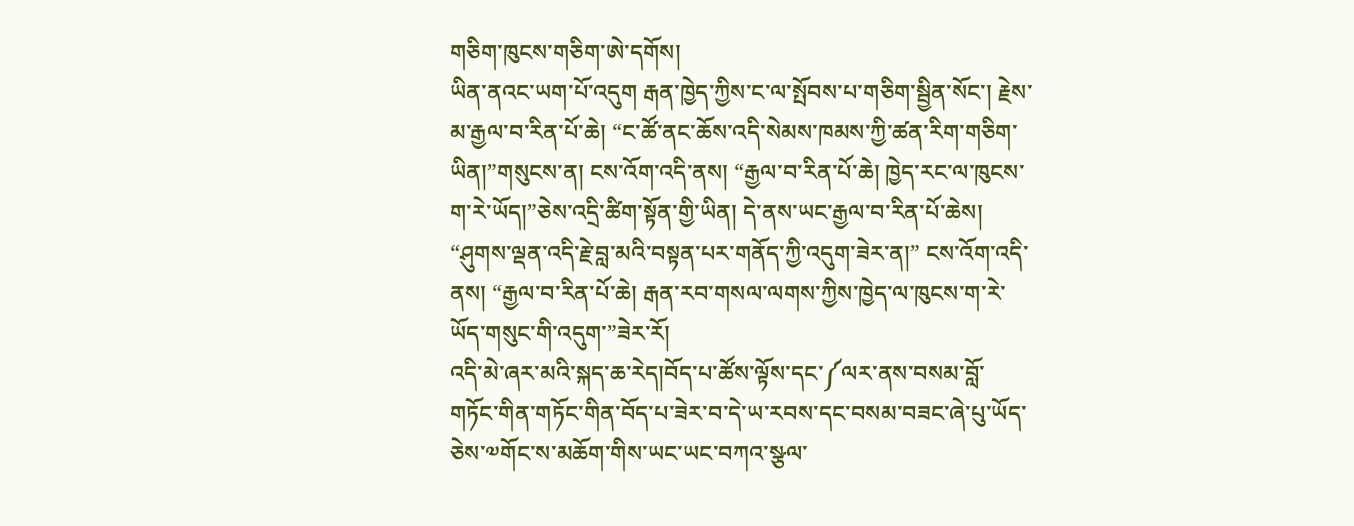གཅིག་ཁུངས་གཅིག་ཨེ་དགོས།
ཡིན་ནའང་ཡག་པོ་འདུག རྒན་ཁྱེད་ཀྱིས་ང་ལ་སྤོབས་པ་གཅིག་སྦྱིན་སོང་། རྗེས་མ་རྒྱལ་བ་རིན་པོ་ཆེ། “ང་ཚོ་ནང་ཆོས་འདི་སེམས་ཁམས་ཀྱི་ཚན་རིག་གཅིག་ཡིན།”གསུངས་ན། ངས་འོག་འདི་ནས། “རྒྱལ་བ་རིན་པོ་ཆེ། ཁྱེད་རང་ལ་ཁུངས་ག་རེ་ཡོད།”ཅེས་འདྲི་ཚིག་སྟོན་གྱི་ཡིན། དེ་ནས་ཡང་རྒྱལ་བ་རིན་པོ་ཆེས། “ཤུགས་ལྡན་འདི་རྗེ་བླ་མའི་བསྟན་པར་གནོད་ཀྱི་འདུག་ཟེར་ན།” ངས་འོག་འདི་ནས། “རྒྱལ་བ་རིན་པོ་ཆེ། རྒན་རབ་གསལ་ལགས་ཀྱིས་ཁྱེད་ལ་ཁུངས་ག་རེ་ཡོད་གསུང་གི་འདུག་”ཟེར་རོ།
འདི་མེ་ཞར་མའི་སྐད་ཆ་རེད།བོད་པ་ཚོས་ལྟོས་དང་༼ལར་ནས་བསམ་བློ་གཏོང་གིན་གཏོང་གིན་བོད་པ་ཟེར་བ་དེ་ཡ་རབས་དང་བསམ་བཟང་ཞེ་པུ་ཡོད་ཅེས་༧གོང་ས་མཆོག་གིས་ཡང་ཡང་བཀའ་སྩལ་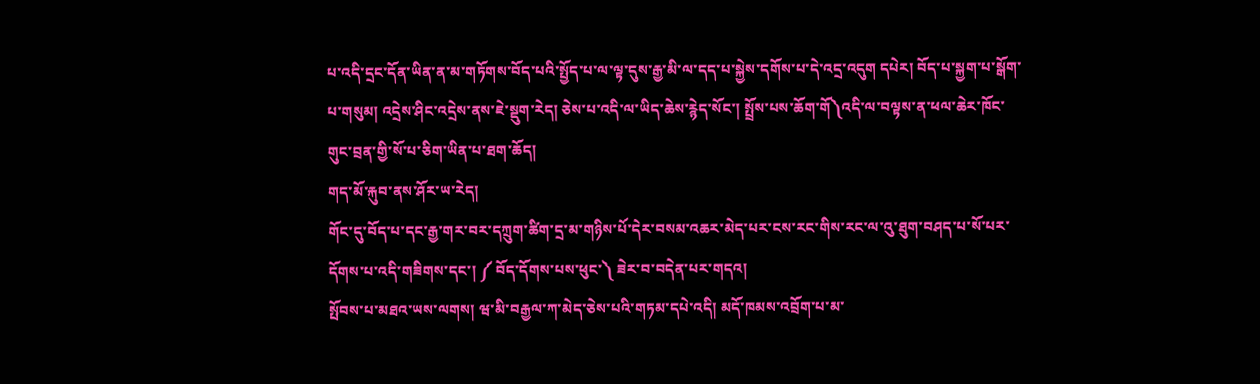པ་འདི་དྲང་དོན་ཡིན་ན་མ་གཏོགས་བོད་པའི་སྤྱོད་པ་ལ་ལྟ་དུས་རྒྱ་མི་ལ་དད་པ་སྐྱེས་དགོས་པ་དེ་འདྲ་འདུག དཔེར། བོད་པ་སྐྱག་པ་སྒོག་པ་གསུམ། འདྲེས་ཤིང་འདྲེས་ནས་ཇེ་སྡུག་རེད། ཅེས་པ་འདི་ལ་ཡིད་ཆེས་རྙེད་སོང་། སྤྲོས་པས་ཆོག་གོ༽འདི་ལ་བལྟས་ན་ཕལ་ཆེར་ཁོང་གུང་བྲན་གྱི་སོ་པ་ཅིག་ཡིན་པ་ཐག་ཆོད།
གད་མོ་རྐུབ་ནས་ཤོར་ཡ་རེད།
གོང་དུ་བོད་པ་དང་རྒྱ་གར་བར་དཀྲུག་ཚིག་དྲ་མ་གཉིས་པོ་དེར་བསམ་འཆར་མེད་པར་ངས་རང་གིས་རང་ལ་འུ་ཐུག་བཤད་པ་སོ་པར་དོགས་པ་འདི་གཟིགས་དང་། ༼ བོད་དོགས་པས་ཕུང་༽ ཟེར་བ་བདེན་པར་གདའ།
སྤོབས་པ་མཐའ་ཡས་ལགས། ཝ་མི་བརྒྱལ་ཀ་མེད་ཅེས་པའི་གཏམ་དཔེ་འདི། མདོ་ཁམས་འབྲོག་པ་མ་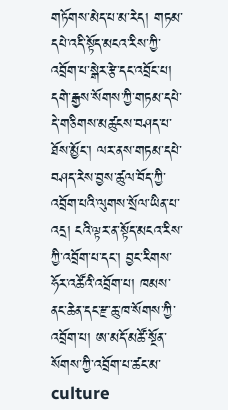གཏོགས་མེད་པ་མ་རེད། གཏམ་དཔེ་འདི་སྟོད་མངའ་རིས་ཀྱི་འབྲོག་པ་སྒེར་རྩེ་དང་འབྲོང་པ། དགེ་རྒྱས་སོགས་ཀྱི་གཏམ་དཔེ་དེ་གཅིགས་མཚུངས་བཤད་པ་ཐོས་མྱོང་། ལར་ནས་གཏམ་དཔེ་བཤད་རེས་བྱས་ཚུལ་བོད་ཀྱི་འབྲོག་པའི་ལུགས་སྲོལ་ཡིན་པ་འདྲ། ངའི་ལྟར་ན་སྟོད་མངའ་རིས་ཀྱི་འབྲོག་པ་དང་། བྱང་རིགས་ཧོར་འཚོའི་འབྲོག་པ། ཁམས་ནང་ཆེན་དང་རྫ་ཆུ་ཁ་སོགས་ཀྱི་འབྲོག་པ། ཨ་མདོ་མཚོ་སྔོན་སོགས་ཀྱི་འབྲོག་པ་ཚང་མ་culture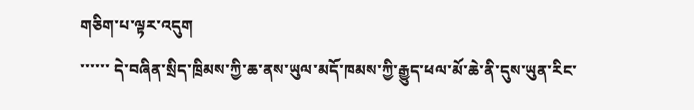གཅིག་པ་ལྟར་འདུག
་་་་་་ དེ་བཞིན་སྲིད་ཁྲིམས་ཀྱི་ཆ་ནས་ཡུལ་མདོ་ཁམས་ཀྱི་རྒྱུད་ཕལ་མོ་ཆེ་ནི་དུས་ཡུན་རིང་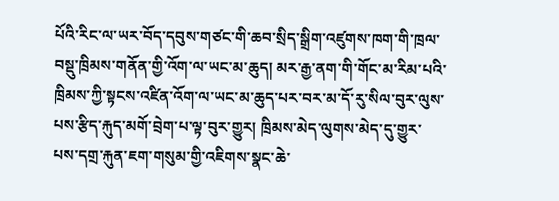པོའི་རིང་ལ་ཡར་བོད་དབུས་གཙང་གི་ཆབ་སྲིད་སྒྲིག་འཛུགས་ཁག་གི་ཁྲལ་བསྡུ་ཁྲིམས་གནོན་གྱི་འོག་ལ་ཡང་མ་ཆུད། མར་རྒྱ་ནག་གི་གོང་མ་རིམ་པའི་ཁྲིམས་ཀྱི་སྟངས་འཛིན་འོག་ལ་ཡང་མ་ཆུད་པར་བར་མ་དོ་རུ་སིལ་བུར་ལུས་པས་རྩིད་རྐུད་མགོ་བྲེག་པ་ལྟ་བུར་གྱུར། ཁྲིམས་མེད་ལུགས་མེད་དུ་གྱུར་པས་དགྲ་རྐུན་ཇག་གསུམ་གྱི་འཇིགས་སྣང་ཆེ་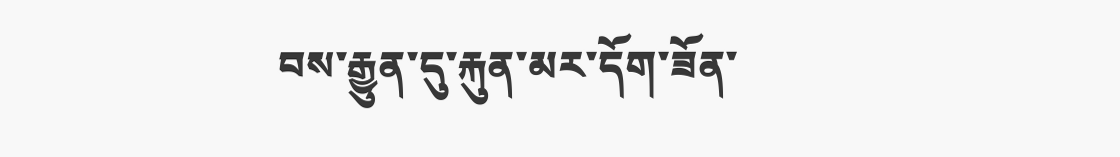བས་རྒྱུན་དུ་རྐུན་མར་དོག་ཟོན་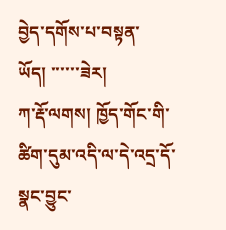བྱེད་དགོས་པ་བསྟན་ཡོད། ་་་་་་ཟེར།
ཀ་རྡོ་ལགས། ཁྱོད་གོང་གི་ཚིག་དུམ་འདི་ལ་དེ་འདྲ་དོ་སྣང་བྱུང་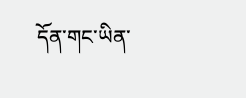དོན་གང་ཡིན་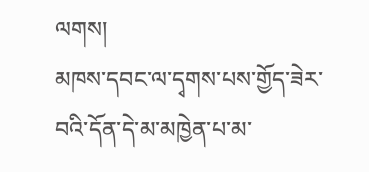ལགས།
མཁས་དབང་ལ་དྭགས་པས་གྱོད་ཟེར་བའི་དོན་དེ་མ་མཁྱེན་པ་མ་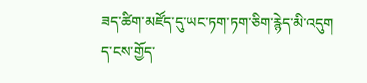ཟད་ཚིག་མཛོད་དུ་ཡང་ཏག་ཏག་ཅིག་རྙེད་མི་འདུག ད་ངས་གྱོད་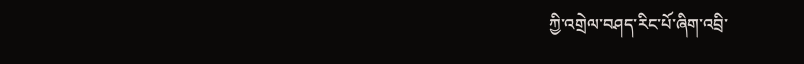ཀྱི་འགྲེལ་བཤད་རིང་པོ་ཞིག་འབྲི་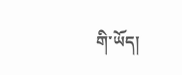གི་ཡོད།